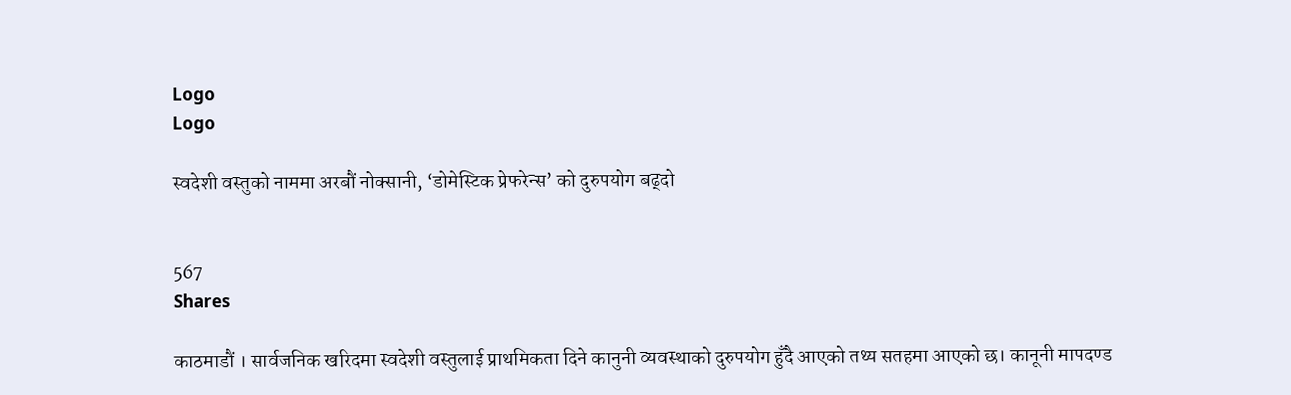Logo
Logo

स्वदेशी वस्तुको नाममा अरबौं नोक्सानी, ‘डोमेस्टिक प्रेफरेन्स’ को दुरुपयोग बढ्दो


567
Shares

काठमाडौं । सार्वजनिक खरिदमा स्वदेशी वस्तुलाई प्राथमिकता दिने कानुनी व्यवस्थाको दुरुपयोग हुँदै आएको तथ्य सतहमा आएको छ। कानूनी मापदण्ड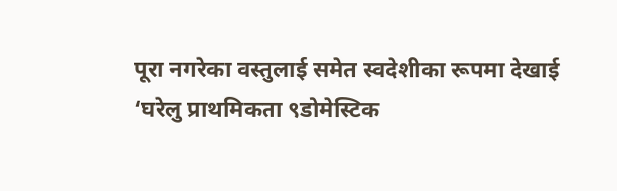पूरा नगरेका वस्तुलाई समेत स्वदेशीका रूपमा देखाई ‘घरेलु प्राथमिकता ९डोमेस्टिक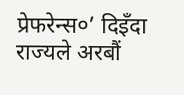प्रेफरेन्स०’ दिइँदा राज्यले अरबौं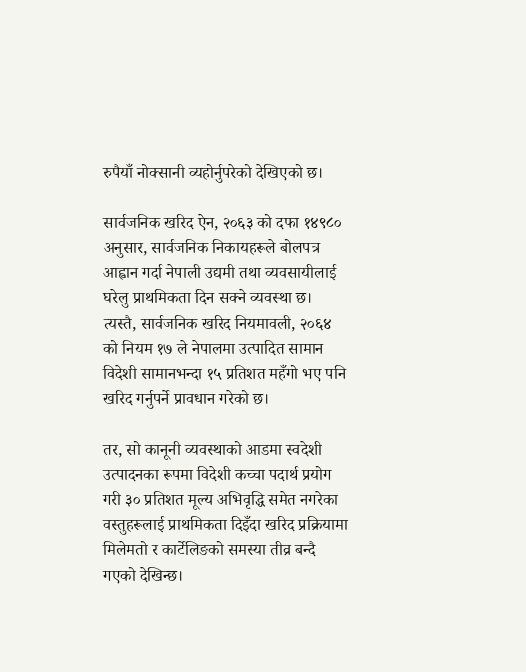रुपैयाँ नोक्सानी व्यहोर्नुपरेको देखिएको छ।

सार्वजनिक खरिद ऐन, २०६३ को दफा १४९८० अनुसार, सार्वजनिक निकायहरूले बोलपत्र आह्वान गर्दा नेपाली उद्यमी तथा व्यवसायीलाई घरेलु प्राथमिकता दिन सक्ने व्यवस्था छ। त्यस्तै, सार्वजनिक खरिद नियमावली, २०६४ को नियम १७ ले नेपालमा उत्पादित सामान विदेशी सामानभन्दा १५ प्रतिशत महँगो भए पनि खरिद गर्नुपर्ने प्रावधान गरेको छ।

तर, सो कानूनी व्यवस्थाको आडमा स्वदेशी उत्पादनका रूपमा विदेशी कच्चा पदार्थ प्रयोग गरी ३० प्रतिशत मूल्य अभिवृद्धि समेत नगरेका वस्तुहरूलाई प्राथमिकता दिइँदा खरिद प्रक्रियामा मिलेमतो र कार्टेलिङको समस्या तीव्र बन्दै गएको देखिन्छ।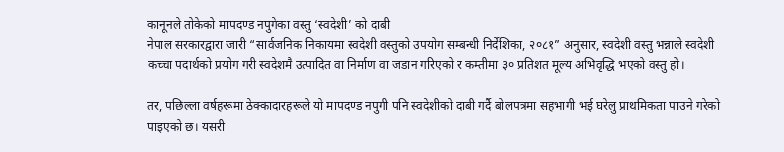कानूनले तोकेको मापदण्ड नपुगेका वस्तु ‘स्वदेशी’ को दाबी
नेपाल सरकारद्वारा जारी “सार्वजनिक निकायमा स्वदेशी वस्तुको उपयोग सम्बन्धी निर्देशिका, २०८१” अनुसार, स्वदेशी वस्तु भन्नाले स्वदेशी कच्चा पदार्थको प्रयोग गरी स्वदेशमै उत्पादित वा निर्माण वा जडान गरिएको र कम्तीमा ३० प्रतिशत मूल्य अभिवृद्धि भएको वस्तु हो।

तर, पछिल्ला वर्षहरूमा ठेक्कादारहरूले यो मापदण्ड नपुगी पनि स्वदेशीको दाबी गर्दै बोलपत्रमा सहभागी भई घरेलु प्राथमिकता पाउने गरेको पाइएको छ। यसरी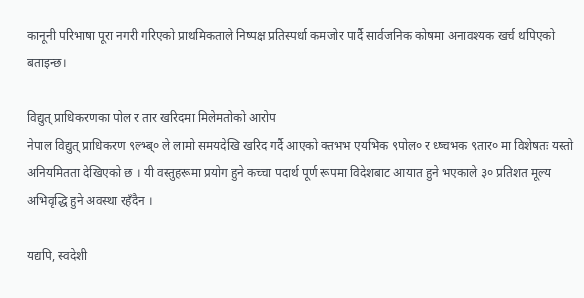कानूनी परिभाषा पूरा नगरी गरिएको प्राथमिकताले निष्पक्ष प्रतिस्पर्धा कमजोर पार्दै सार्वजनिक कोषमा अनावश्यक खर्च थपिएको बताइन्छ।

विद्युत् प्राधिकरणका पोल र तार खरिदमा मिलेमतोको आरोप
नेपाल विद्युत् प्राधिकरण ९ल्भ्ब्० ले लामो समयदेखि खरिद गर्दै आएको क्तभभ एयभिक ९पोल० र ध्ष्चभक ९तार० मा विशेषतः यस्तो अनियमितता देखिएको छ । यी वस्तुहरूमा प्रयोग हुने कच्चा पदार्थ पूर्ण रूपमा विदेशबाट आयात हुने भएकाले ३० प्रतिशत मूल्य अभिवृद्धि हुने अवस्था रहँदैन ।

यद्यपि, स्वदेशी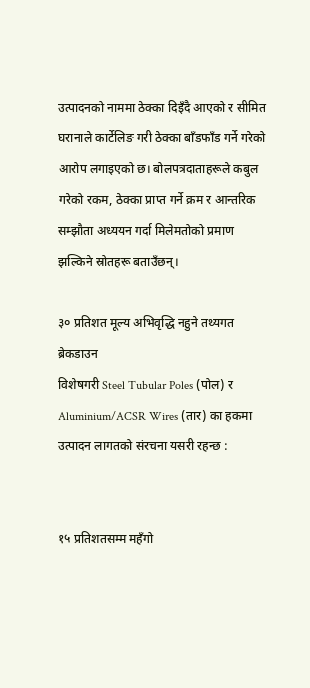उत्पादनको नाममा ठेक्का दिइँदै आएको र सीमित घरानाले कार्टेलिङ गरी ठेक्का बाँडफाँड गर्ने गरेको आरोप लगाइएको छ। बोलपत्रदाताहरूले कबुल गरेको रकम, ठेक्का प्राप्त गर्ने क्रम र आन्तरिक सम्झौता अध्ययन गर्दा मिलेमतोको प्रमाण झल्किने स्रोतहरू बताउँछन्।

३० प्रतिशत मूल्य अभिवृद्धि नहुने तथ्यगत ब्रेकडाउन
विशेषगरी Steel Tubular Poles (पोल) र Aluminium/ACSR Wires (तार) का हकमा उत्पादन लागतको संरचना यसरी रहन्छ :


१५ प्रतिशतसम्म महँगो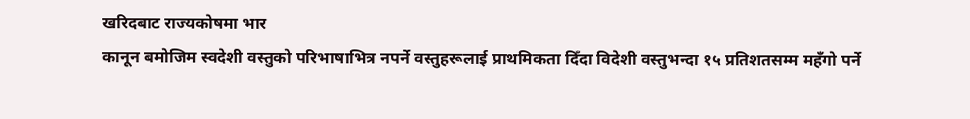खरिदबाट राज्यकोषमा भार
कानून बमोजिम स्वदेशी वस्तुको परिभाषाभित्र नपर्ने वस्तुहरूलाई प्राथमिकता दिँदा विदेशी वस्तुभन्दा १५ प्रतिशतसम्म महँगो पर्ने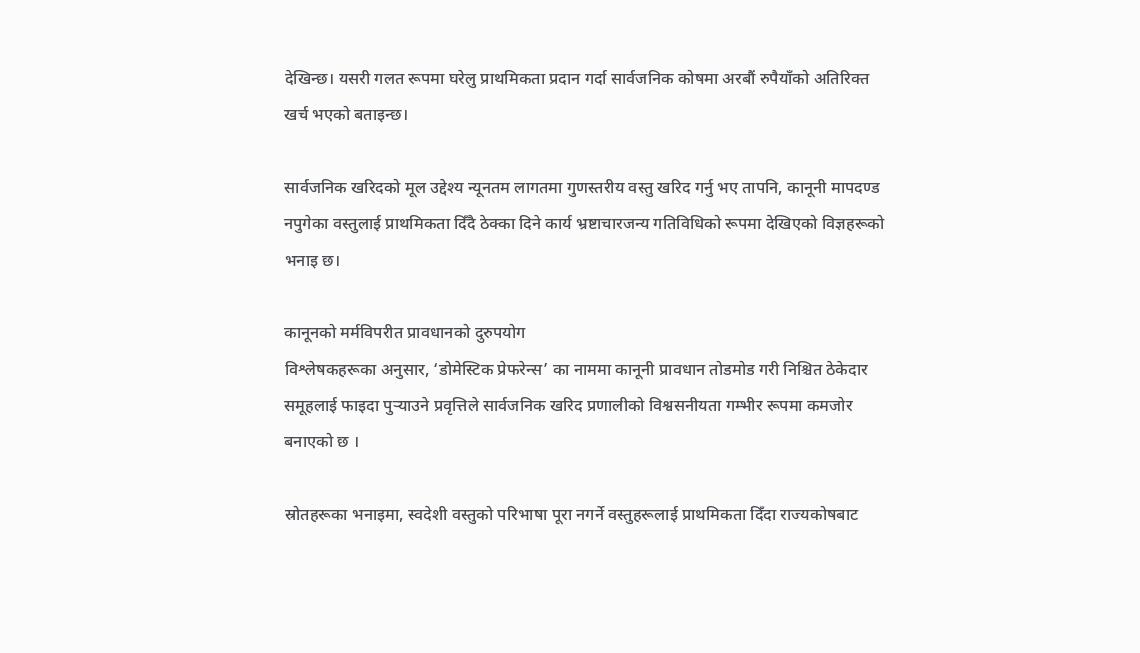देखिन्छ। यसरी गलत रूपमा घरेलु प्राथमिकता प्रदान गर्दा सार्वजनिक कोषमा अरबौं रुपैयाँको अतिरिक्त खर्च भएको बताइन्छ।

सार्वजनिक खरिदको मूल उद्देश्य न्यूनतम लागतमा गुणस्तरीय वस्तु खरिद गर्नु भए तापनि, कानूनी मापदण्ड नपुगेका वस्तुलाई प्राथमिकता दिँदै ठेक्का दिने कार्य भ्रष्टाचारजन्य गतिविधिको रूपमा देखिएको विज्ञहरूको भनाइ छ।

कानूनको मर्मविपरीत प्रावधानको दुरुपयोग
विश्लेषकहरूका अनुसार, ‘डोमेस्टिक प्रेफरेन्स’ का नाममा कानूनी प्रावधान तोडमोड गरी निश्चित ठेकेदार समूहलाई फाइदा पुर्‍याउने प्रवृत्तिले सार्वजनिक खरिद प्रणालीको विश्वसनीयता गम्भीर रूपमा कमजोर बनाएको छ ।

स्रोतहरूका भनाइमा, स्वदेशी वस्तुको परिभाषा पूरा नगर्ने वस्तुहरूलाई प्राथमिकता दिँदा राज्यकोषबाट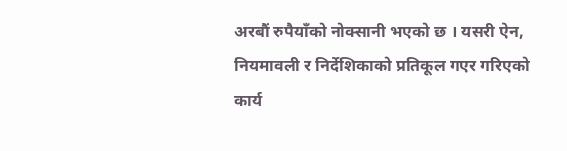अरबौं रुपैयाँको नोक्सानी भएको छ । यसरी ऐन, नियमावली र निर्देशिकाको प्रतिकूल गएर गरिएको कार्य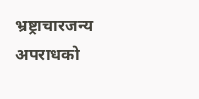भ्रष्ट्राचारजन्य अपराधको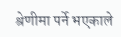श्रेणीमा पर्ने भएकाले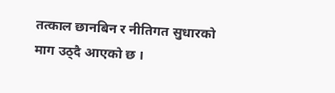तत्काल छानबिन र नीतिगत सुधारको माग उठ्दै आएको छ ।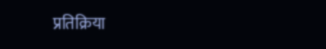प्रतिक्रिया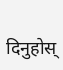दिनुहोस्